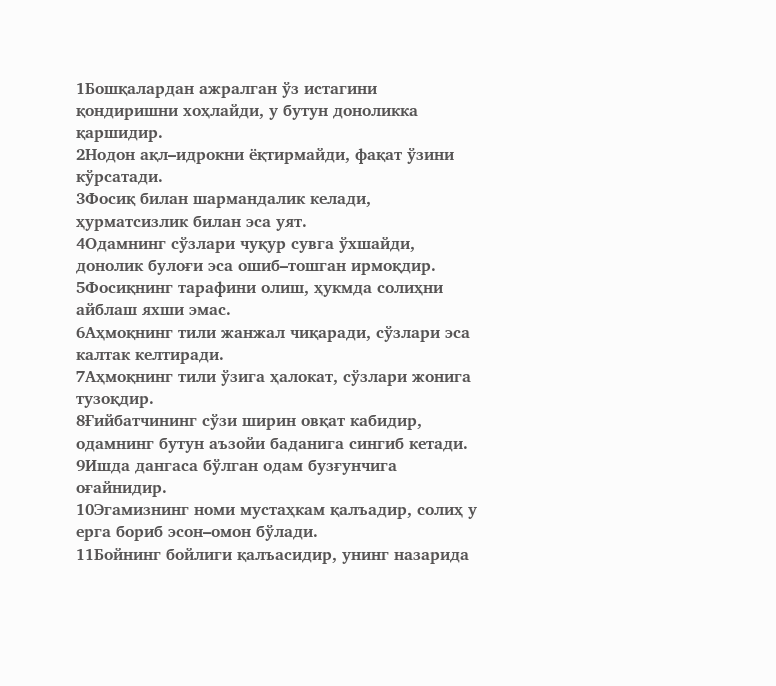1Бошқалардан ажралган ўз истагини қондиришни хоҳлайди, у бутун доноликка қаршидир.
2Нодон ақл–идрокни ёқтирмайди, фақат ўзини кўрсатади.
3Фосиқ билан шармандалик келади, ҳурматсизлик билан эса уят.
4Одамнинг сўзлари чуқур сувга ўхшайди, донолик булоғи эса ошиб–тошган ирмоқдир.
5Фосиқнинг тарафини олиш, ҳукмда солиҳни айблаш яхши эмас.
6Аҳмоқнинг тили жанжал чиқаради, сўзлари эса калтак келтиради.
7Аҳмоқнинг тили ўзига ҳалокат, сўзлари жонига тузоқдир.
8Ғийбатчининг сўзи ширин овқат кабидир, одамнинг бутун аъзойи баданига сингиб кетади.
9Ишда дангаса бўлган одам бузғунчига оғайнидир.
10Эгамизнинг номи мустаҳкам қалъадир, солиҳ у ерга бориб эсон–омон бўлади.
11Бойнинг бойлиги қалъасидир, унинг назарида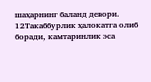шаҳарнинг баланд девори.
12Такаббурлик ҳалокатга олиб боради, камтаринлик эса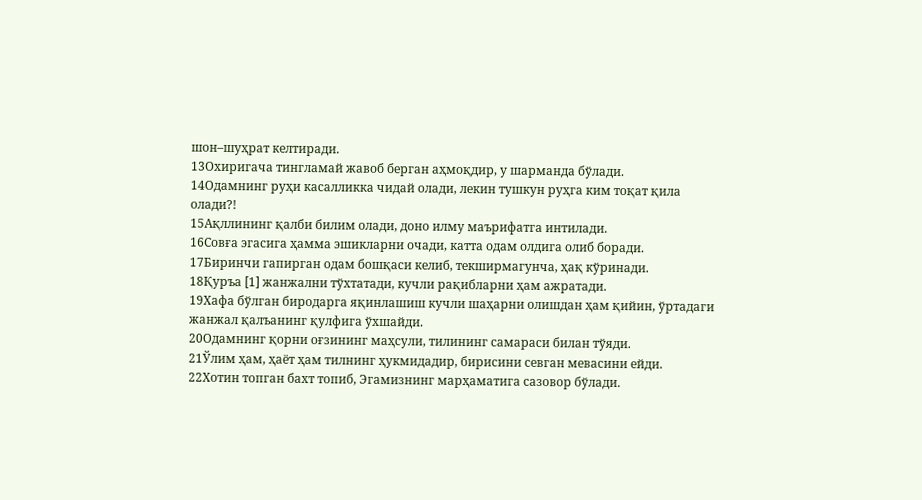шон–шуҳрат келтиради.
13Охиригача тингламай жавоб берган аҳмоқдир, у шарманда бўлади.
14Одамнинг руҳи касалликка чидай олади, лекин тушкун руҳга ким тоқат қила олади?!
15Ақллининг қалби билим олади, доно илму маърифатга интилади.
16Совға эгасига ҳамма эшикларни очади, катта одам олдига олиб боради.
17Биринчи гапирган одам бошқаси келиб, текширмагунча, ҳақ кўринади.
18Қуръа [1] жанжални тўхтатади, кучли рақибларни ҳам ажратади.
19Хафа бўлган биродарга яқинлашиш кучли шаҳарни олишдан ҳам қийин, ўртадаги жанжал қалъанинг қулфига ўхшайди.
20Одамнинг қорни оғзининг маҳсули, тилининг самараси билан тўяди.
21Ўлим ҳам, ҳаёт ҳам тилнинг ҳукмидадир, бирисини севган мевасини ейди.
22Хотин топган бахт топиб, Эгамизнинг марҳаматига сазовор бўлади.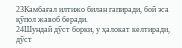23Камбағал илтижо билан гапиради, бой эса қўпол жавоб беради.
24Шундай дўст борки, у ҳалокат келтиради, дўст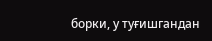борки, у туғишгандан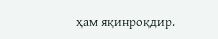ҳам яқинроқдир.